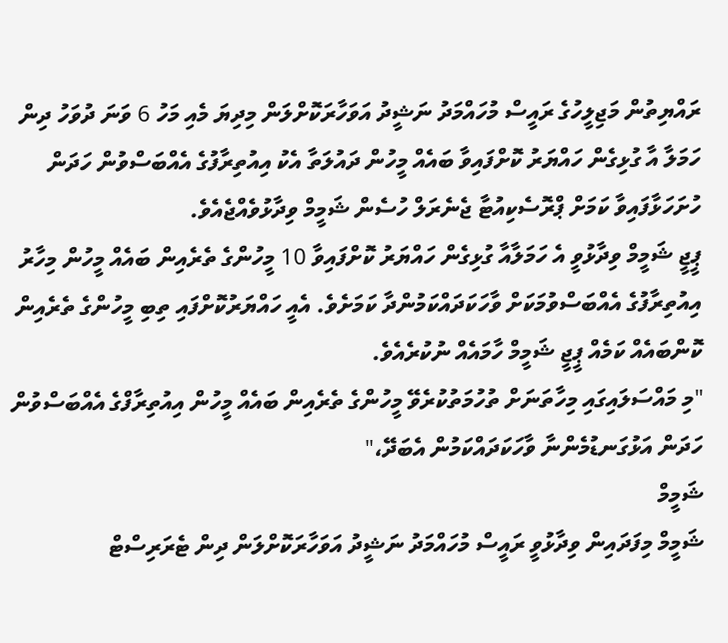ރައްޔިތުން މަޖިލީހުގެ ރައީސް މުހައްމަދު ނަޝީދު އަވަހާރަކޮށްލަން މިދިޔަ މެއި މަހު 6 ވަނަ ދުވަހު ދިން ހަމަލާ އާ ގުޅިގެން ހައްޔަރު ކޮށްފައިވާ ބައެއް މީހުން ދައުލަތާ އެކު އިއުތިރާފުގެ އެއްބަސްވުން ހަދަން ހުށަހަޅާފައިވާ ކަމަށް ޕްރޮސެކިއުޓާ ޖެނެރަލް ހުސެން ޝަމީމް ވިދާޅުވެއްޖެއެވެ.
ޕީޖީ ޝަމީމް ވިދާޅުވީ އެ ހަމަލާއާ ގުޅިގެން ހައްޔަރު ކޮށްފައިވާ 10 މީހުންގެ ތެރެއިން ބައެއް މީހުން މިހާރު އިއުތިރާފުގެ އެއްބަސްވުމަކަށް ވާހަކަދައްކަމުންދާ ކަމަށެވެ. އެއީ ހައްޔަރުކޮށްފައި ތިބި މީހުންގެ ތެރެއިން ކޮންބައެއް ކަމެއް ޕީޖީ ޝަމީމް ހާމައެއް ނުކުރެއެވެ.
"މި މައްސަލައިގައި މިހާތަނަށް ތުހުމަތުކުރެވޭ މީހުންގެ ތެރެއިން ބައެއް މީހުން އިއުތިރާފްގެ އެއްބަސްވުން ހަދަން އަޅުގަނޑުމެންނާ ވާހަކަދައްކަމުން އެބަދޭ،"
ޝަމީމް
ޝަމީމް މިފަދައިން ވިދާޅުވީ ރައީސް މުހައްމަދު ނަޝީދު އަވަހާރަކޮށްލަން ދިން ޓެރަރިސްޓް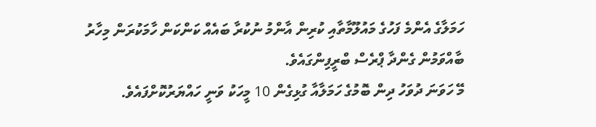ހަމަލާގެ އެންމެ ފަހުގެ މައުލޫމާތާއި ކުރިން އާންމު ނުކުރާ ބައެއް ކަންކަން ހާމަކުރަން މިހާރު ބާއްވަމުން ގެންދާ ޕްރެސް ބްރީފިންގައެވެ.
މޭ ހަވަނަ ދުވަހު ދިން ބޮމުގެ ހަމަލާއާ ގުޅިގެން 10 މީހަކު ވަނީ ހައްޔަރުކޮށްފައެވެ.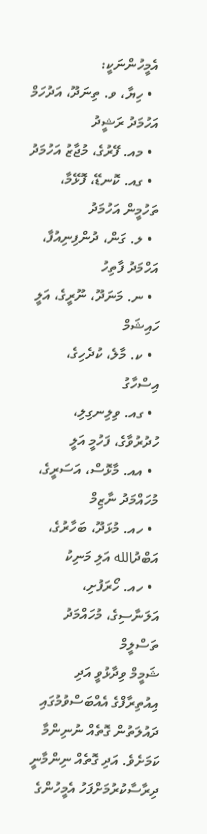އެމީހުންނަކީ:
  • ހިޔާ، ވ. ތިނަދޫ، އަދުހަމް އަހުމަދު ރަޝީދު
  • މއ. ފޭރުގެ، މުޖާޒު އަހުމަދު
  • ގއ. ކޮނޑޭ، ފޮޅޭމާ، ތަހުމީން އަހުމަދު
  • ލ. ގަން، ދުންފިނިއުފާ، އަހްމަދު ފާތިހު
  • ނ. މަނަދޫ، ނޫރީގެ، އަލީ ހައިޝަމް
  • ކ. މާލެ، ކުދެހިގެ، އިސްހާގު
  • ގއ. ވިލިނގިލި، ހުދުރުވާގެ، ފަހުމީ އަލީ
  • އއ. މާޅޮސް، އަސަރީގެ، މުހައްމަދު ނާޒިމް
  • ހއ. މުޅަދޫ، ބަހާރުގެ، އަބްދުالله އަލި މަނިކު
  • ހއ. ހޯރަފުށި، އަލަނާސިގެ، މުހައްމަދު ތަސްލީމް
ޝަމީމް ވިދާޅުވީ އަދި އިއުތިރާފްގެ އެއްބަސްވުމުގައި ދައުލަތުން ގޮތެއް ނުނިންމާ ކަމަށެވެ. އަދި ގޮތެއް ނިންމާނީ ދިރާސާކުރުމަށްފަހު އެމީހުންގެ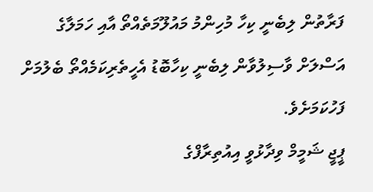ފަރާތުން ލިބެނީ ކިހާ މުހިންމު މައުލޫމަތެއްތޯ އާއި ހަމަލާގެ އަސްލަށް ވާސިލުވާން ލިބެނީ ކިހާބޮޑު އެހީތެރިކަމެއްތޯ ބެލުމަށް ފަހުކަމަށެވެ.
ޕީޖީ ޝަމީމް ވިދާޅުވީ އިއުތިރާފްގެ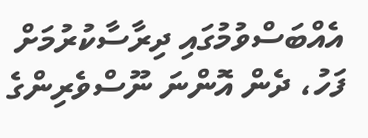އެއްބަސްވުމުގައި ދިރާސާކުރުމަށް ފަހު، ދެން އޮންނަ ނޫސްވެރިންގެ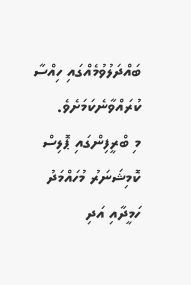ބައްދަލުވުމެއްގައި ހިއްސާ ކުރައްވާނެކަމަށެވެ.
މި ބްރީފިންގައި ޕޮލިސް ކޮމިޝަނަރު މުހައްމަދު ހަމީދާއި އަދި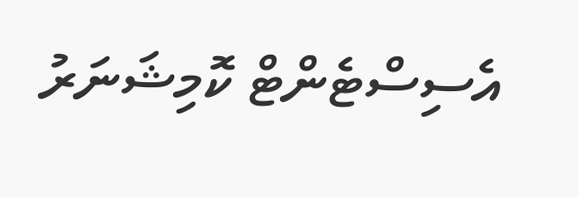އެސިސްޓެންޓް ކޮމިޝަނަރު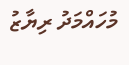މުހައްމަދު ރިޔާޒު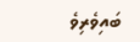ބައިވެރިވެ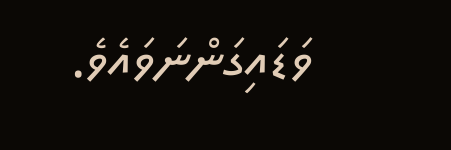ވަޑައިގަންނަވައެވެ.